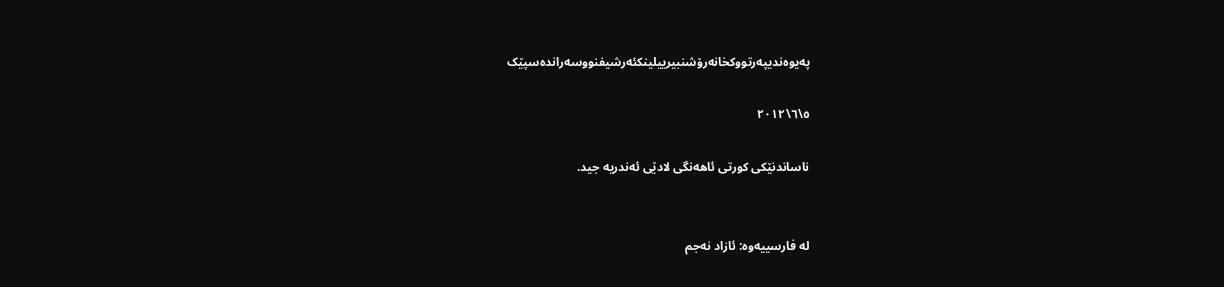په‌یوه‌ندیپه‌رتووکخانه‌رۆشنبیرییلینکئه‌رشیفنووسه‌رانده‌سپێک

٥\٦\٢٠١٢

ناساندنێکی کورتی ئاهەنگی لادێی ئەندریە جید.


لە فارسییەوە: ئازاد نەجم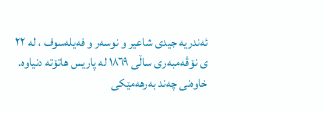ئەندریە جیدی شاعیر و نوسەر و فەیلەسوف ، لە ٢٢ ی نۆڤەمبەری ساڵی ١٨٦٩ لە پاریس ھاتۆتە دنیاوە. خاوەنی چەند بەرھەمێکی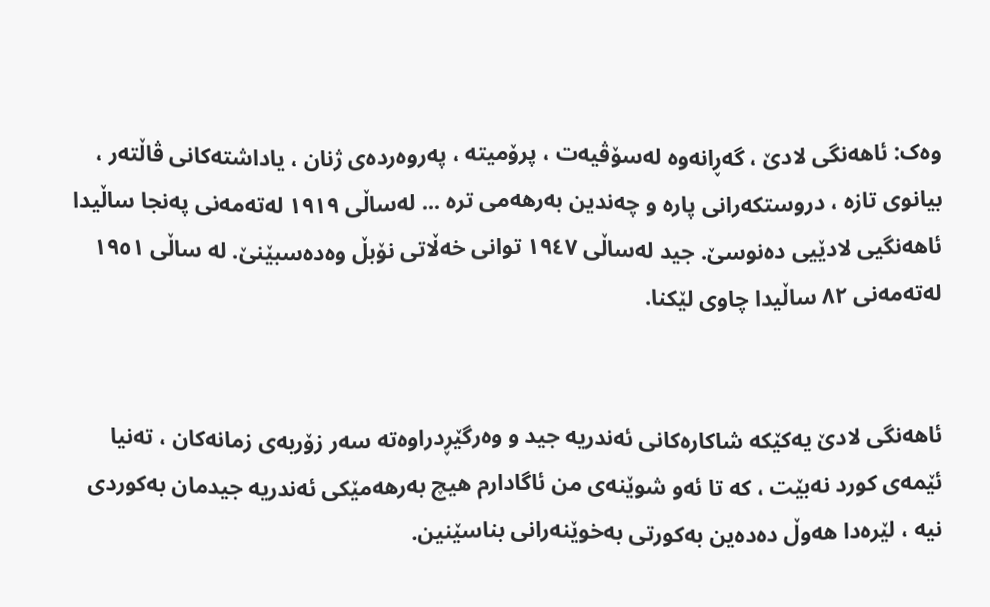وەک: ئاھەنگی لادێ ، گەڕانەوە لەسۆڤیەت ، پرۆمیتە ، پەروەردەی ژنان ، یاداشتەکانی ڤاڵتەر ، بیانوی تازە ، دروستکەرانی پارە و چەندین بەرھەمی ترە ... لەساڵی ١٩١٩ لەتەمەنی پەنجا ساڵیدا ئاھەنگیی لادێیی دەنوسێ. جید لەساڵی ١٩٤٧ توانی خەڵاتی نۆبڵ وەدەسبێنێ. لە ساڵی ١٩٥١ لەتەمەنی ٨٢ ساڵیدا چاوی لێکنا.


ئاھەنگی لادێ یەکێکە شاکارەکانی ئەندریە جید و وەرگێڕدراوەتە سەر زۆربەی زمانەکان ، تەنیا ئێمەی کورد نەبێت ، کە تا ئەو شوێنەی من ئاگادارم ھیچ بەرھەمێکی ئەندریە جیدمان بەکوردی نیە ، لێرەدا ھەوڵ دەدەین بەکورتی بەخوێنەرانی بناسێنین.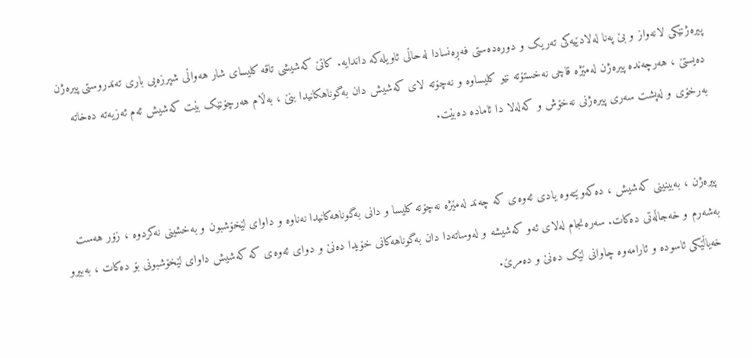پیرەژنێکی لانەواز و بێ پەنا لەلادێیەکی تەریک و دورەدەستی فەڕەنسادا لەحاڵی ئاویلەکە داندایە. کاتێ کەشیشی تاقە کلیسای شار هەواڵی شپرزەیی باری تەندروستی پیرەژن دەیستێ ، هەرچەندە پیرەژن لەمێژە قاچی نەخستۆتە نێو کلیساوە و نەچۆتە لای کەشیش دان بەگوناهکانیدا بنێ ، بەڵام هەرچۆنێک بێت کەشیش ئەم ئەزیەتە دەخاتە بەرخۆی و لەپشت سەری پیرەژنی نەخۆش و کەلەلا دا ئامادە دەبێت.


پیرەژن ، بەبینینی کەشیش ، دەکەوێتەوە یادی ئەوەی کە چەند لەمێژە نەچۆتە کلیسا و دانی بەگوناهەکانیدا نەناوە و داوای لێخۆشبون و بەخشینی نەکردوە ، زۆر هەست بەشەرم و خەجاڵەتی دەکات. سەرەنجام لەلای ئەو کەشیشە و لەوساتەدا دان بەگوناهەکانی خۆیدا دەنێ و دوای ئەوەی کە کەشیش داوای لێخۆشبونی بۆ دەکات ، بەبیرو خەیاڵێکی ئاسودە و ئارامەوە چاوانی لێک دەنێ و دەمرێ.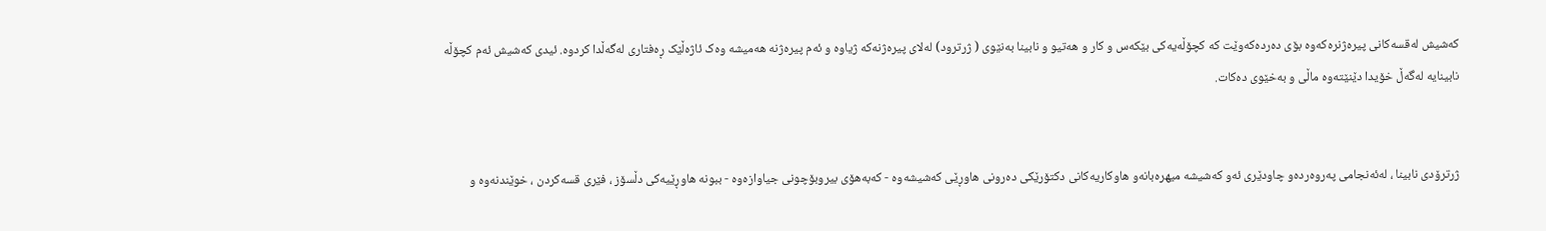کەشیش لەقسەکانی پیرەژنرەکەوە بۆی دەردەکەوێت کە کچۆڵەیەکی بێکەس و کار و هەتیو و نابینا بەنێوی ( ژرترود) لەلای پیرەژنەکە ژیاوە و ئەم پیرەژنە هەمیشە وەک ئاژەڵێک ڕەفتاری لەگەڵدا کردوە. ئیدی کەشیش ئەم کچۆڵە نابینایە لەگەڵ خۆیدا دێنێتەوە ماڵی و بەخێوی دەکات.


ژرترۆدی نابینا ، لەئەنجامی پەروەردەو چاودێری ئەو کەشیشە میهرەبانەو هاوکاریەکانی دکتۆرێکی دەرونی هاوڕێی کەشیشەوە - کەبەهۆی بیروبۆچونی جیاوازەوە - ببونە هاوڕێیەکی دڵسۆز ، فێری قسەکردن ، خوێندنەوە و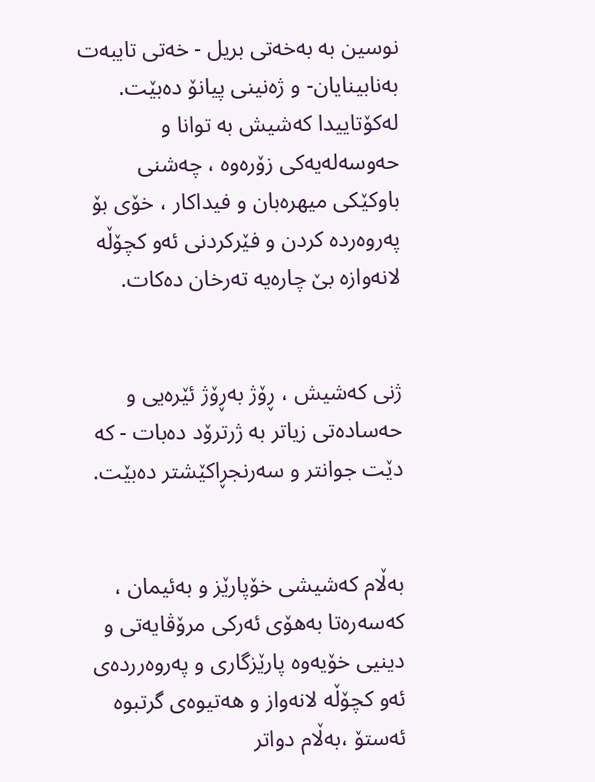نوسین بە بەخەتی بریل - خەتی تایبەت بەنابینایان- و ژەنینی پیانۆ دەبێت. لەکۆتاییدا کەشیش بە توانا و حەوسەلەیەکی زۆرەوە ، چەشنی باوکێکی میهرەبان و فیداکار ، خۆی بۆ پەروەردە کردن و فێرکردنی ئەو کچۆڵە لانەوازە بێ چارەیە تەرخان دەکات.


ژنی کەشیش ، ڕۆژ بەڕۆژ ئێرەیی و حەسادەتی زیاتر بە ژرترۆد دەبات - کە دێت جوانتر و سەرنجڕاکێشتر دەبێت.


بەڵام کەشیشی خۆپارێز و بەئیمان ، کەسەرەتا بەهۆی ئەرکی مرۆڤایەتی و دینیی خۆیەوە پارێزگاری و پەروەرردەی ئەو کچۆڵە لانەواز و هەتیوەی گرتبوە ئەستۆ ،بەڵام دواتر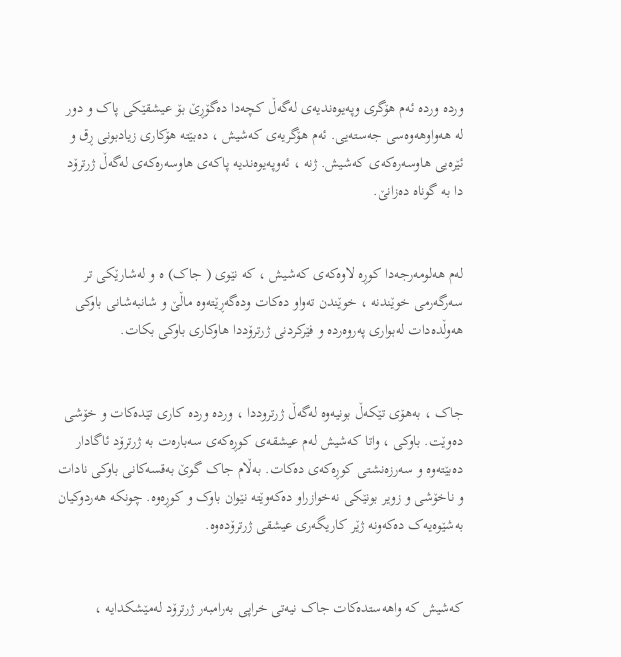وردە وردە ئەم هۆگری وپەیوەندیەی لەگەڵ کچەدا دەگۆڕێ بۆ عیشقێکی پاک و دور لە هەواوهەوەسی جەستەیی. ئەم هۆگریەی کەشیش ، دەبێتە هۆکاری زیادبونی ڕق و ئێرەیی هاوسەرەکەی کەشیش. ژنە ، ئەوپەیوەندیە پاکەی هاوسەرەکەی لەگەڵ ژرترۆد دا بە گوناه دەزانێ.


لەم هەلومەرجەدا کوڕە لاوەکەی کەشیش ، کە نێوی ( جاک) ە و لەشارێکی تر سەرگەرمی خوێندنە ، خوێندن تەواو دەکات ودەگەڕێتەوە ماڵێ و شانبەشانی باوکی هەوڵدەدات لەبواری پەروەردە و فێرکردنی ژرترۆددا هاوکاری باوکی بکات.


جاک ، بەهۆی تێکەڵ بونیەوە لەگەڵ ژرتروددا ، وردە وردە کاری تێدەکات و خۆشی دەوێت. باوکی ، واتا کەشیش لەم عیشقەی کوڕەکەی سەبارەت بە ژرترۆد ئاگادار دەبێتەوە و سەرزەنشتی کوڕەکەی دەکات. بەڵام جاک گوێ بەقسەکانی باوکی نادات و ناخۆشی و زویر بونێکی نەخوازراو دەکەوێتە نێوان باوک و کوڕەوە. چونکە هەردوکیان بەشێوەیەک دەکەونە ژێر کاریگەری عیشقی ژرترۆدەوە.


کەشیش کە واهەستدەکات جاک نیەتی خراپی بەرامبەر ژرترۆد لەمێشکدایە ،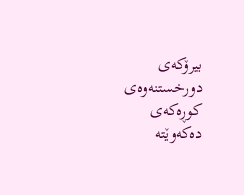بیرۆکەی دورخستنەوەی کوڕەکەی دەکەوێتە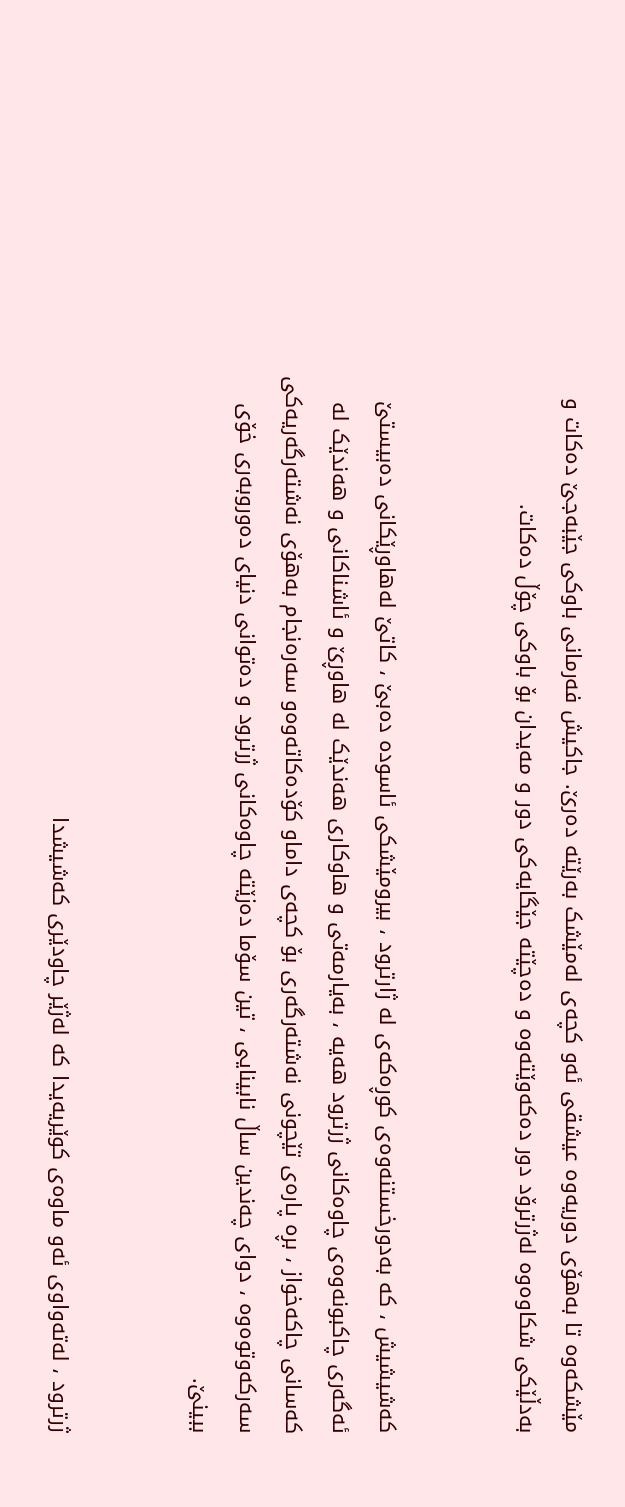مێشکەوە تا بەهۆی دوریەوە عیشقی ئەو کچەی لەمێشک بەرێتە دەرێ. جاکیش فەرمانی باوکی جێبەجێ دەکات و بەدڵێکی شکاوەوە لەژرترۆد دور دەکەوێتەوە و دەچێتە جێگایەکی دور و مەیدان بۆ باوکی چۆڵ دەکات.


کەشیشیش ، کە بەدورخستنەوەی کوڕەکەی لە ژارترود ، بیرومێشکی ئاسودە دەبێ ، کاتێ لەهاوڕێکانی دەبیستێ ئەگەری چاکبونەوەی چاوەکانی ژرترود هەیە ، بەیارمەتی و هاوکاری هەندێک لە هاوڕێ و ئاشناکانی و هەندێک لە کەسانی چاکەخواز ، بڕە پارەی تێچونی نەشتەرگەری بۆ کچەی داماو کۆدەکاتەوەو سەرەنجام بەهۆی نەشتەرگەریەکی سەرکەوتوەوە ، دوای چەندین ساڵ نابینایی ، تین سۆما دەزێتە چاوەکانی ژرترود و دەتوانی دنیای دەوروبەری خۆی ببینێ.


ژرترود ، لەتەواوی ئەو ماوەی کوێریەیدا کە لەژێر چاودێری کەشیشدا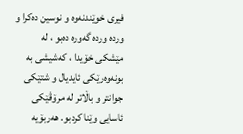فیری خوێندنەوە و نوسین دەکرا و وردە وردە گەورە دەبو ، لە مێشکی خۆیدا ، کەشیشی بە بونەوەرێکی ئایدیال و شتێکی جوانتر و باڵاتر لە مرۆڤێکی ئاسایی وێنا کردبو. هەربۆیە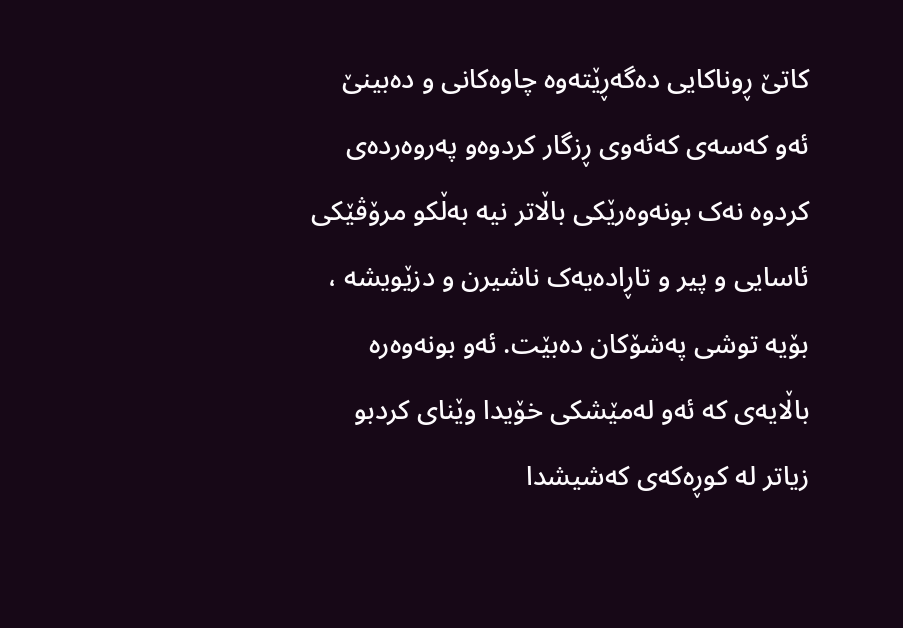کاتێ ڕوناکایی دەگەڕێتەوە چاوەکانی و دەبینێ ئەو کەسەی کەئەوی ڕزگار کردوەو پەروەردەی کردوە نەک بونەوەرێکی باڵاتر نیە بەڵکو مرۆڤێکی ئاسایی و پیر و تاڕادەیەک ناشیرن و دزێویشە ، بۆیە توشی پەشۆکان دەبێت. ئەو بونەوەرە باڵایەی کە ئەو لەمێشکی خۆیدا وێنای کردبو زیاتر لە کوڕەکەی کەشیشدا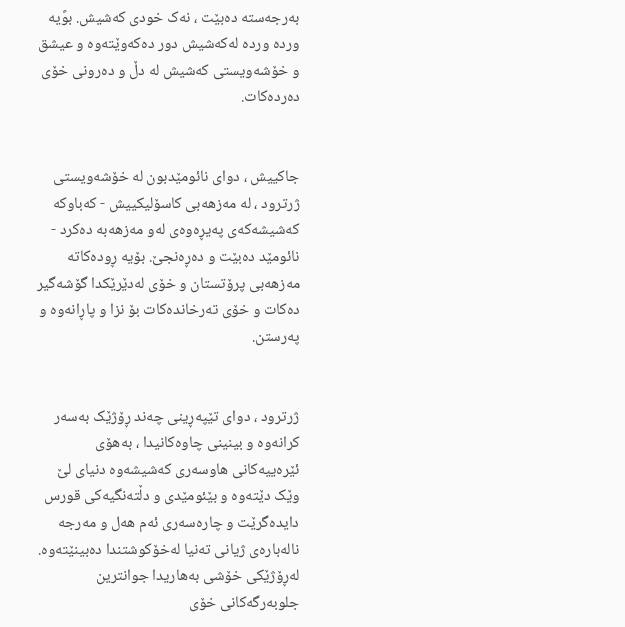بەرجەستە دەبێت ، نەک خودی کەشیش. بوًیە وردە وردە لەکەشیش دور دەکەوێتەوە و عیشق و خۆشەویستی کەشیش لە دڵ و دەرونی خۆی دەردەکات.


جاکییش ، دوای نائومێدبون لە خۆشەویستی ژرترود ، لە مەزهەبی کاسۆلیکییش - کەباوکە کەشیشەکەی پەیڕەوەی لەو مەزهەبە دەکرد - نائومێد دەبێت و دەڕەنجێ. بۆیە ڕودەکاتە مەزهەبی پرۆتستان و خۆی لەدێرێکدا گۆشەگیر دەکات و خۆی تەرخاندەکات بۆ نزا و پاڕانەوە و پەرستن.


ژرترود ، دوای تێپەڕینی چەند ڕۆژێک بەسەر کرانەوە و بینینی چاوەکانیدا ، بەهۆی ئێرەییەکانی هاوسەری کەشیشەوە دنیای لێ وێک دێتەوە و بێئومێدی و دڵتەنگیەکی قورس دایدەگرێت و چارەسەری ئەم هەل و مەرجە نالەبارەی ژیانی تەنیا لەخۆکوشتندا دەبینێتەوە. لەڕۆژێکی خۆشی بەهاریدا جوانترین جلوبەرگەکانی خۆی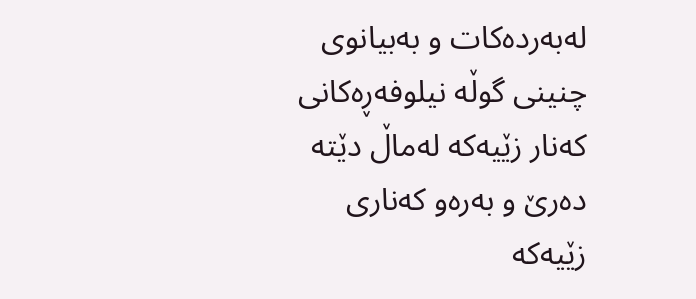لەبەردەکات و بەبیانوی چنینی گوڵە نیلوفەڕەکانی کەنار زێیەکە لەماڵ دێتە دەرێ و بەرەو کەناری زێیەکە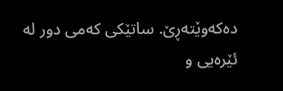دەکەوێتەڕێ. ساتێکی کەمی دور لە ئێرەیی و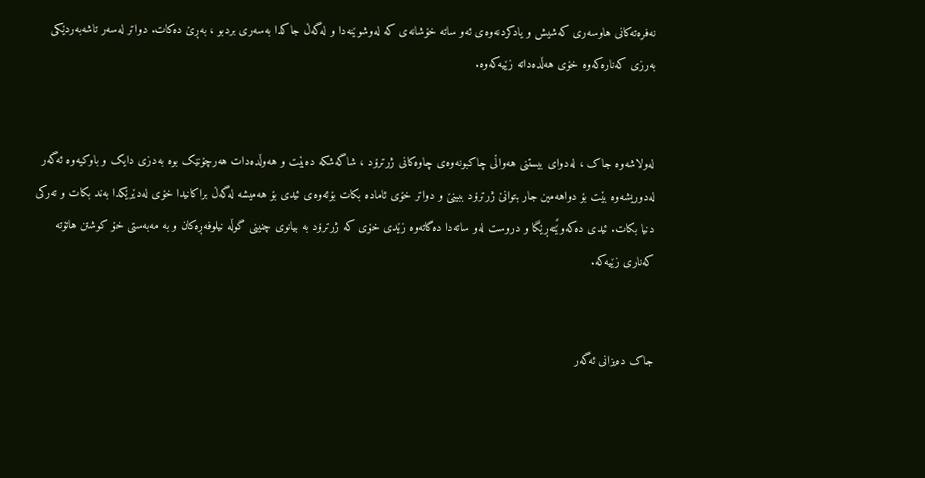نەفرەتەکانی هاوسەری کەشیش و یادکردنەوەی ئەو ساتە خۆشانەی کە لەوشوێنەدا و لەگەڵ جاکدا بەسەری بردبو ، بەڕێ دەکات. دواتر لەسەر تاشەبەردێکی بەرزی کەنارەکەوە خۆی هەڵدەداتە زێیەکەوە.


لەولاشەوە جاک ، لەدوای بیستنی هەواڵی چاکبونەوەی چاوەکانی ژرترۆد ، شاگەشکە دەبێت و هەوڵدەدات هەرچۆنێک بوە بەدزی دایک و باوکیەوە ئەگەر لەدوریشەوە بێت بۆ دواهەمین جار بتوانێ ژرترۆد ببینێ و دواتر خۆی ئامادە بکات بۆئەوەی ئیدی بۆ هەمیشە لەگەڵ براکانیدا خۆی لەدێرێکدا بەند بکات و تەرکی دنیا بکات. ئیدی دەکەوێًتەڕێگا و دروست لەو ساتەدا دەگاتەوە زێدی خۆی کە ژرترۆد بە بیانوی چنینی گوڵە نیلوفەڕەکان و بە مەبەستی خۆ کوشتن هاتۆتە کەناری زێیەکە.


جاک دەیزانی ئەگەر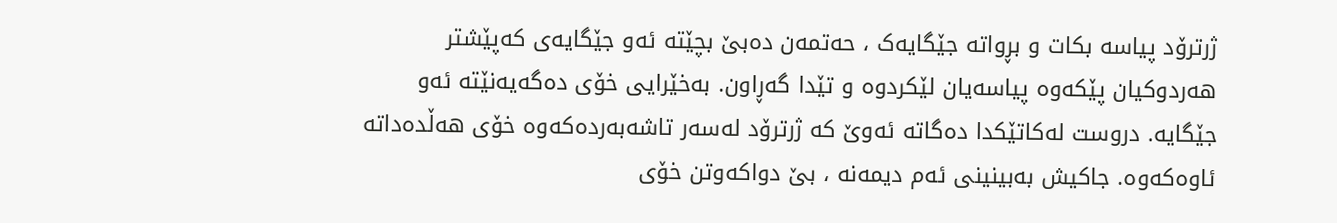ژرترۆد پیاسە بکات و بڕواتە جێگایەک ، حەتمەن دەبێ بچێتە ئەو جێگایەی کەپێشتر هەردوکیان پێکەوە پیاسەیان لێکردوە و تێدا گەڕاون. بەخێرایی خۆی دەگەیەنێتە ئەو جێگایە. دروست لەکاتێکدا دەگاتە ئەوێ کە ژرترۆد لەسەر تاشەبەردەکەوە خۆی هەڵدەداتە ئاوەکەوە. جاکیش بەبینینی ئەم دیمەنە ، بێ دواکەوتن خۆی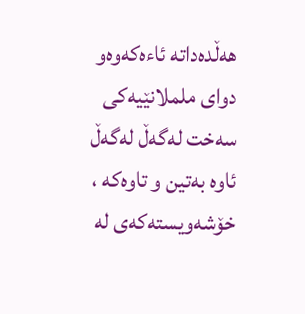هەڵدەداتە ئاءەکەوەو دوای ململانێیەکی سەخت لەگەڵ لەگەڵ ئاوە بەتین و تاوەکە ، خۆشەویستەکەی لە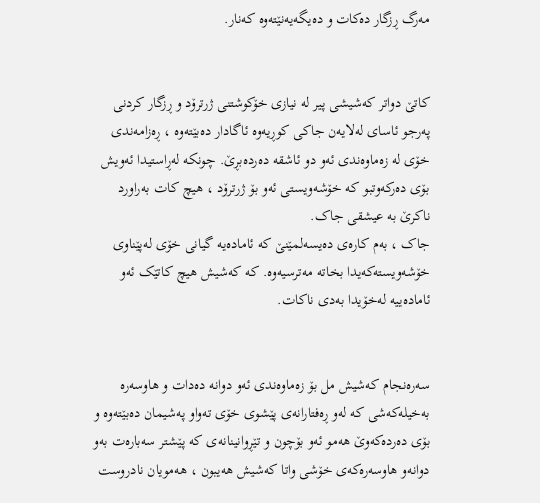مەرگ ڕزگار دەکات و دەیگەیەنێتەوە کەنار.


کاتێ دواتر کەشیشی پیر لە نیازی خۆکوشتنی ژرترۆد و ڕزگار کردنی پەرجو ئاسای لەلایەن جاکی کوڕیەوە ئاگادار دەبێتەوە ، ڕەزامەندی خۆی لە زەماوەندی ئەو دو ئاشقە دەردەبڕێ. چونکە لەڕاستیدا ئەویش بۆی دەرکەوتبو کە خۆشەویستی ئەو بۆ ژرترۆد ، هیچ کات بەراورد ناکرێ بە عیشقی جاک.
جاک ، بەم کارەی دەیسەلمێنێ کە ئامادەیە گیانی خۆی لەپێناوی خۆشەویستەکەیدا بخاتە مەترسیەوە. کە کەشیش هیچ کاتێک ئەو ئامادەییە لەخۆیدا بەدی ناکات.


سەرەنجام کەشیش مل بۆ زەماوەندی ئەو دوانە دەدات و هاوسەرە بەخیلەکەشی کە لەو ڕەفتارانەی پێشوی خۆی تەواو پەشیمان دەبێتەوە و بۆی دەردەکەوێ هەمو ئەو بۆچون و تێڕوانینانەی کە پێشتر سەبارەت بەو دوانەو هاوسەرەکەی خۆشی واتا کەشیش هەیبون ، هەمویان نادروست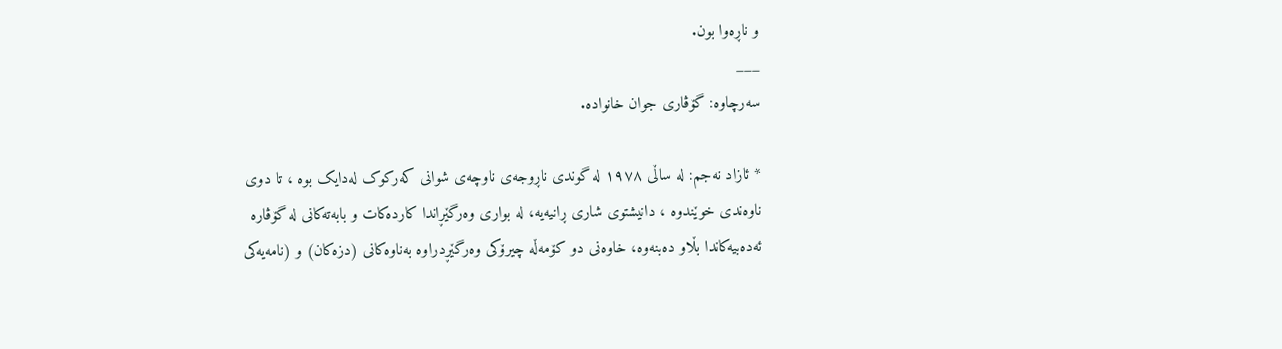و ناڕەوا بون.
___
سەرچاوە: گۆڤاری جوان خانوادە.

* ئازاد نەجم: لە ساڵی ١٩٧٨ لە گوندی ناڕوجەی ناوچەی شوانی کەرکوک لەدایک بوە ، تا دوی ناوەندی خوێندوە ، دانیشتوی شاری ڕانیەیە، لە بواری وەرگێڕاندا کاردەکات و بابەتەکانی لە گۆڤارە ئەدەبیەکاندا بڵاو دەبنەوە، خاوەنی دو کۆمەڵە چیرۆکی وەرگێڕدراوە بەناوەکانی (دزەکان) و (نامەیەکی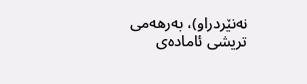نەنێردراو)، بەرھەمی تریشی ئامادەی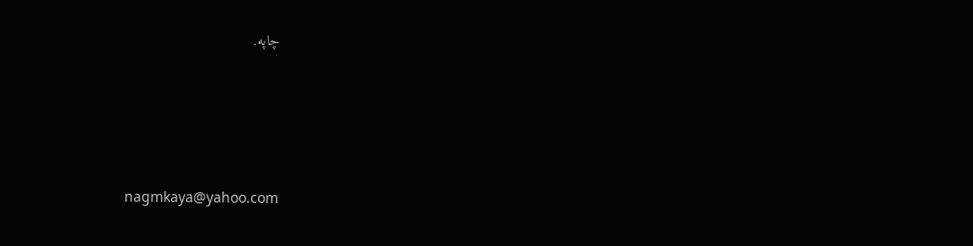چاپە.





nagmkaya@yahoo.com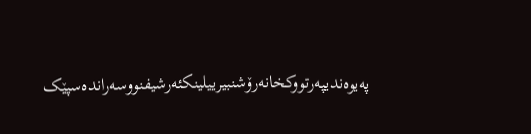په‌یوه‌ندیپه‌رتووکخانه‌رۆشنبیرییلینکئه‌رشیفنووسه‌رانده‌سپێک